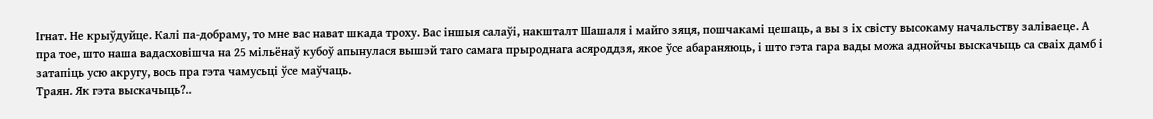Ігнат. Не крыўдуйце. Калі па-добраму, то мне вас нават шкада троху. Вас іншыя салаўі, накшталт Шашаля і майго зяця, пошчакамі цешаць, а вы з іх свісту высокаму начальству заліваеце. А пра тое, што наша вадасховішча на 25 мільёнаў кубоў апынулася вышэй таго самага прыроднага асяроддзя, якое ўсе абараняюць, і што гэта гара вады можа аднойчы выскачыць са сваіх дамб і затапіць усю акругу, вось пра гэта чамусьці ўсе маўчаць.
Траян. Як гэта выскачыць?..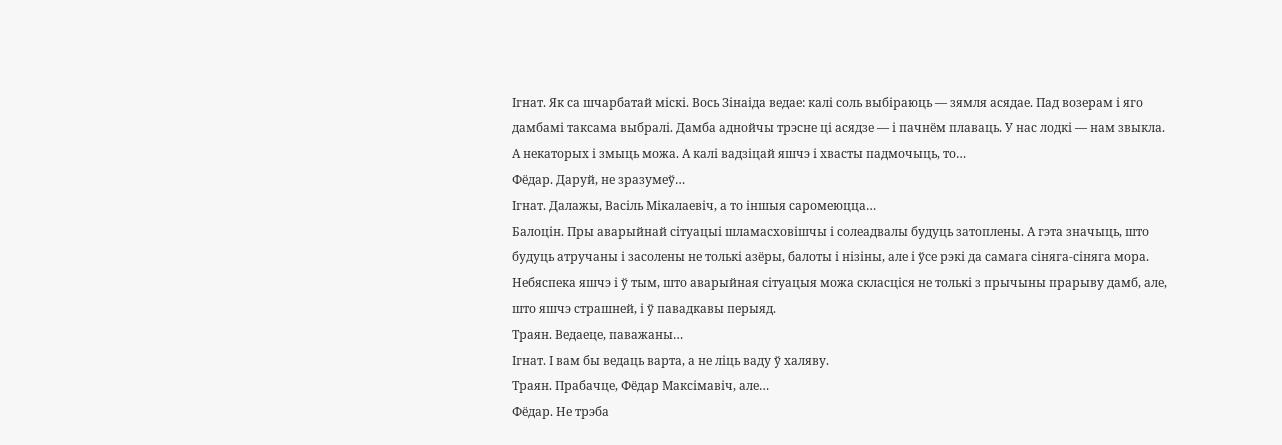Ігнат. Як са шчарбатай міскі. Вось Зінаіда ведае: калі соль выбіраюць — зямля асядае. Пад возерам і яго дамбамі таксама выбралі. Дамба аднойчы трэсне ці асядзе — і пачнём плаваць. У нас лодкі — нам звыкла. А некаторых і змыць можа. А калі вадзіцай яшчэ і хвасты падмочыць, то…
Фёдар. Даруй, не зразумеў…
Ігнат. Далажы, Васіль Мікалаевіч, а то іншыя саромеюцца…
Балоцін. Пры аварыйнай сітуацыі шламасховішчы і солеадвалы будуць затоплены. А гэта значыць, што будуць атручаны і засолены не толькі азёры, балоты і нізіны, але і ўсе рэкі да самага сіняга-сіняга мора. Небяспека яшчэ і ў тым, што аварыйная сітуацыя можа скласціся не толькі з прычыны прарыву дамб, але, што яшчэ страшней, і ў павадкавы перыяд.
Траян. Ведаеце, паважаны…
Ігнат. І вам бы ведаць варта, а не ліць ваду ў халяву.
Траян. Прабачце, Фёдар Максімавіч, але…
Фёдар. Не трэба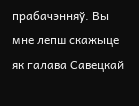прабачэнняў. Вы мне лепш скажыце як галава Савецкай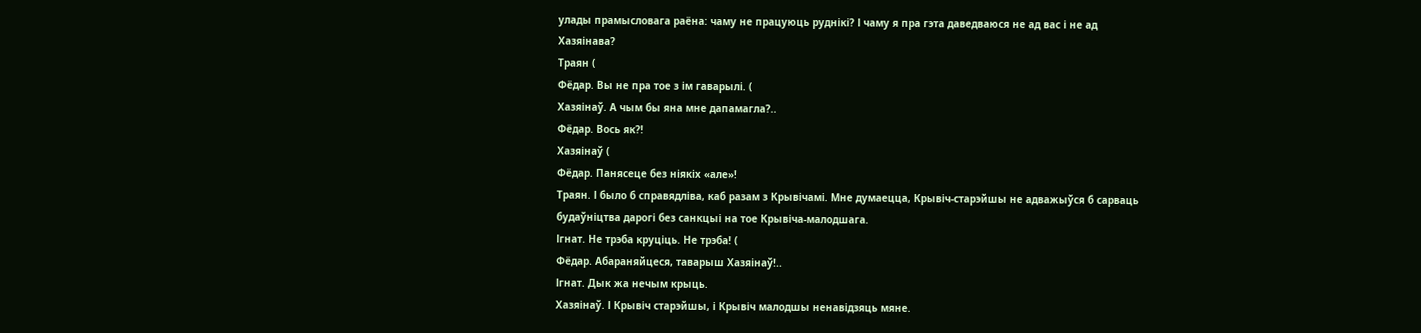улады прамысловага раёна: чаму не працуюць руднікі? І чаму я пра гэта даведваюся не ад вас і не ад Хазяінава?
Траян (
Фёдар. Вы не пра тое з ім гаварылі. (
Хазяінаў. А чым бы яна мне дапамагла?..
Фёдар. Вось як?!
Хазяінаў (
Фёдар. Панясеце без ніякіх «але»!
Траян. І было б справядліва, каб разам з Крывічамі. Мне думаецца, Крывіч-старэйшы не адважыўся б сарваць будаўніцтва дарогі без санкцыі на тое Крывіча-малодшага.
Ігнат. Не трэба круціць. Не трэба! (
Фёдар. Абараняйцеся, таварыш Хазяінаў!..
Ігнат. Дык жа нечым крыць.
Хазяінаў. І Крывіч старэйшы, і Крывіч малодшы ненавідзяць мяне.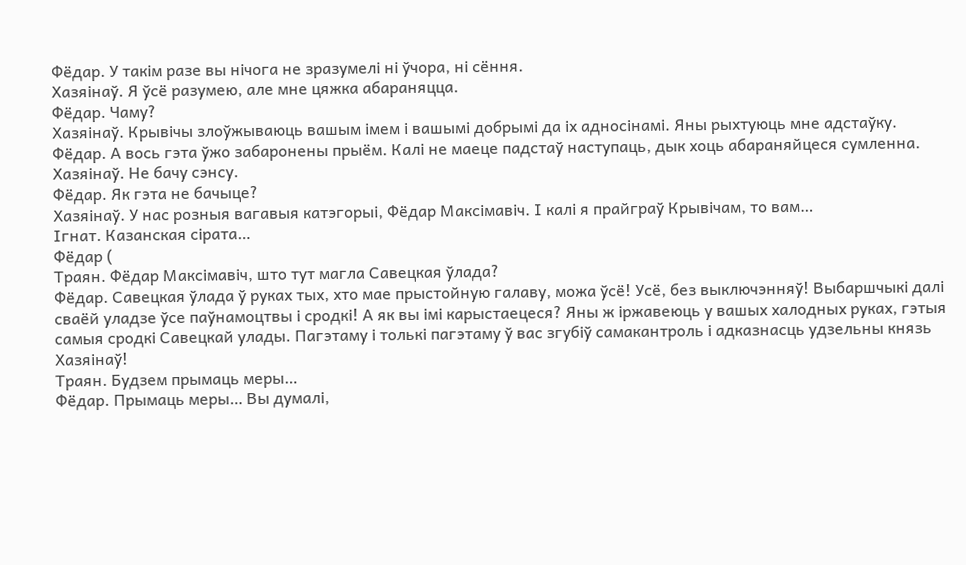Фёдар. У такім разе вы нічога не зразумелі ні ўчора, ні сёння.
Хазяінаў. Я ўсё разумею, але мне цяжка абараняцца.
Фёдар. Чаму?
Хазяінаў. Крывічы злоўжываюць вашым імем і вашымі добрымі да іх адносінамі. Яны рыхтуюць мне адстаўку.
Фёдар. А вось гэта ўжо забаронены прыём. Калі не маеце падстаў наступаць, дык хоць абараняйцеся сумленна.
Хазяінаў. Не бачу сэнсу.
Фёдар. Як гэта не бачыце?
Хазяінаў. У нас розныя вагавыя катэгорыі, Фёдар Максімавіч. І калі я прайграў Крывічам, то вам…
Ігнат. Казанская сірата…
Фёдар (
Траян. Фёдар Максімавіч, што тут магла Савецкая ўлада?
Фёдар. Савецкая ўлада ў руках тых, хто мае прыстойную галаву, можа ўсё! Усё, без выключэнняў! Выбаршчыкі далі сваёй уладзе ўсе паўнамоцтвы і сродкі! А як вы імі карыстаецеся? Яны ж іржавеюць у вашых халодных руках, гэтыя самыя сродкі Савецкай улады. Пагэтаму і толькі пагэтаму ў вас згубіў самакантроль і адказнасць удзельны князь Хазяінаў!
Траян. Будзем прымаць меры…
Фёдар. Прымаць меры… Вы думалі,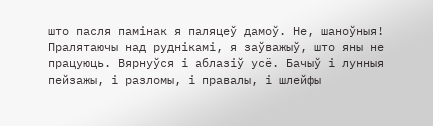што пасля памінак я паляцеў дамоў. Не, шаноўныя! Пралятаючы над руднікамі, я заўважыў, што яны не працуюць. Вярнуўся і аблазіў усё. Бачыў і лунныя пейзажы, і разломы, і правалы, і шлейфы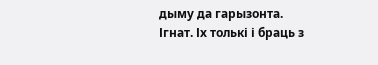дыму да гарызонта.
Ігнат. Іх толькі і браць з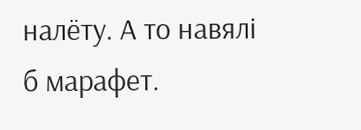налёту. А то навялі б марафет.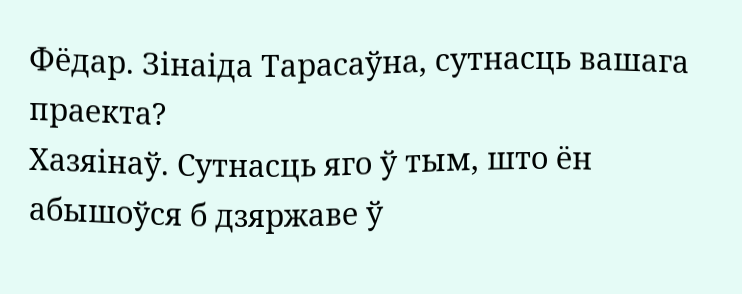Фёдар. Зінаіда Тарасаўна, сутнасць вашага праекта?
Хазяінаў. Сутнасць яго ў тым, што ён абышоўся б дзяржаве ў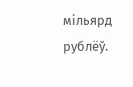мільярд рублёў.